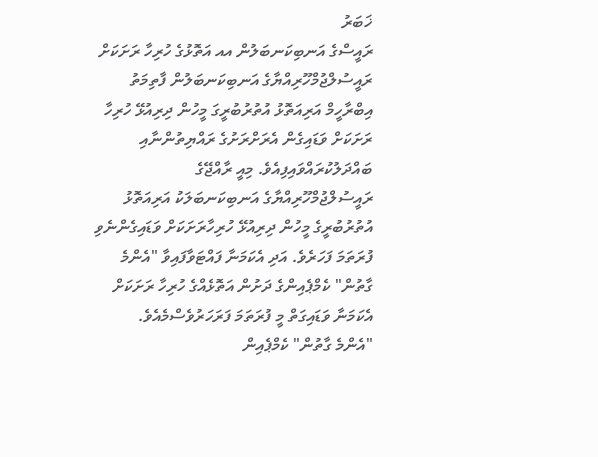ޚަބަރު
ރައީސްގެ އަނބިކަނބަލުން އއ އަތޮޅުގެ ހުރިހާ ރަށަކަށް
ރައީސުލްޖުމްހޫރިއްޔާގެ އަނބިކަނބަލުން ފާތިމަތު އިބްރާހީމް އަރިއަތޮޅު އުތުރުބުރީގަ މީހުން ދިރިއުޅޭ ހުރިހާ ރަށަކަށް ވަޑައިގެން އެރަށްރަށުގެ ރައްޔިތުންނާއި ބައްދަލުކުރައްވައިފިއެވެ. މިއީ ރާއްޖޭގެ ރައީސުލްޖުމްހޫރިއްޔާގެ އަނބިކަނބަލަކު އަރިއަތޮޅު އުތުރުބުރީގެ މީހުން ދިރިއުޅޭ ހުރިހާރަށަކަށް ވަޑައިގެންނެވި ފުރަތަމަ ފަހަރެވެ. އަދި އެކަމަނާ ފައްޓަވާފައިވާ "އެންމެ ގާތުން" ކެމްޕެއިންގެ ދަށުން އަތޮޅެއްގެ ހުރިހާ ރަށަކަށް އެކަމަނާ ވަޑައިގަތް މީ ފުރަތަމަ ފަރަހަރުވެސްމެއެވެ.
"އެންމެ ގާތުން" ކެމްޕެއިން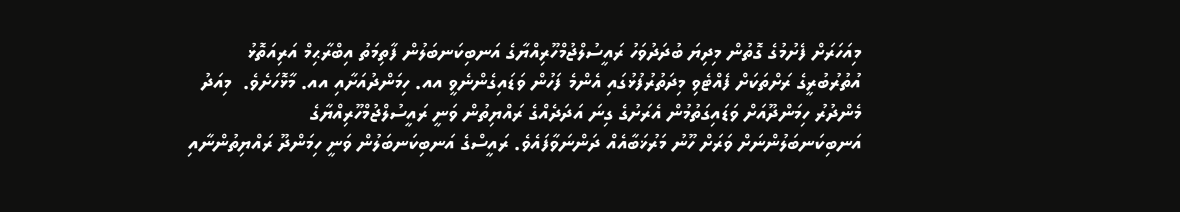މިއަހަރަށް ފެށުމުގެ ގޮތުން މިދިޔަ ބުދަދުވަހު ރައީސުލްޖުމްހޫރިއްޔާގެ އަނބިކަނބަލުން ފާތިމަތު އިބްރާޙިމް އަރިއަތޮޅު އުތުރުބުރީގެ ރަށްތަކަށް ފެއްޓެވި މިދަތުރުފުޅުގައި އެންމެ ފަހުން ވަޑައިގެންނެވީ އއ. ހިމަންދުއަށާއި އއ. މާޅޮހަށެވެ.  މިއަދު މެންދުރު ހިމަންދޫއަށް ވަޑައިގަތުމުން އެރަށުގެ ގިނަ އަދަދެއްގެ ރައްޔިތުން ވަނީ ރައީސުލްޖުމްހޫރިއްޔާގެ އަނބިކަނބަލުންނަށް ވަރަށް ހޫނު މަރުޚަބާއެއް ދަންނަވާފައެވެ. ރައީސްގެ އަނބިކަނބަލުން ވަނީ ހިމަންދޫ ރައްޔިތުންނާއި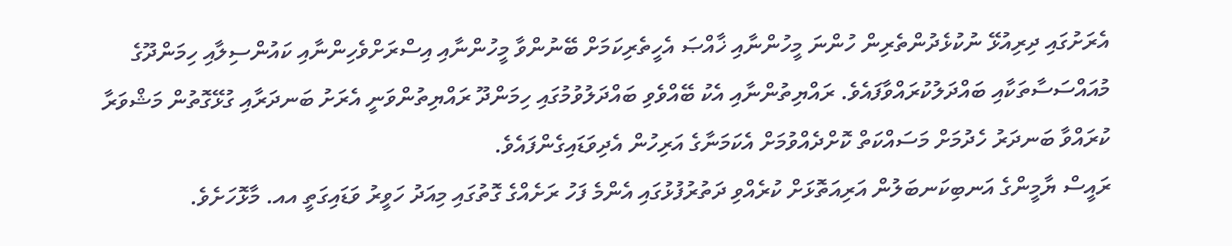އެރަށުގައި ދިރިއުޅޭ ނުކުޅެދުންތެރިން ހުންނަ މީހުންނާއި ޚާއްޞަ އެހީތެރިކަމަށް ބޭނުންވާ މީހުންނާއި އިސްރަށްވެހިންނާއި ކައުންސިލާއި ހިމަންދޫގެ މުއައްސަސާތަކާއި ބައްދަލުކުރައްވާފައެވެ. ރައްޔިތުންނާއި އެކު ބޭއްވެވި ބައްދަލުވުމުގައި ހިމަންދޫ ރައްޔިތުންވަނީ އެރަށު ބަނދަރާއި ގުޅޭގޮތުން މަޝްވަރާ ކުރައްވާ ބަނދަރު ހެދުމަށް މަސައްކަތް ކޮށްދެއްވުމަށް އެކަމަނާގެ އަރިހުން އެދިވަޑައިގެންފައެވެ.
ރައީސް ޔާމީންގެ އަނބިކަނބަލުން އަރިއަތޮޅަށް ކުރެއްވި ދަތުރުފުޅުގައި އެންމެ ފަހު ރަށެއްގެ ގޮތުގައި މިއަދު ހަވީރު ވަޑައިގަތީ އއ. މާޅޮހަށެވެ.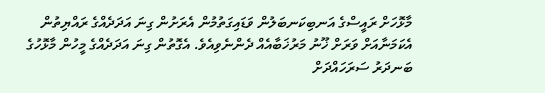މާޅޮހަށް ރައީސްގެ އަނބިކަނބަލުން ވަޑައިގަތުމުން އެރަށުން ގިނަ އަދަދެއްގެ ރައްޔިތުން އެކަމަނާއަށް ވަރަށް ޚޫނު މަރުޚަބާއެއް ދެންނެވިއެވެ. އެގޮތުން ގިނަ އަދަދެއްގެ މީހުން މާޅޮހުގެ ބަނދަރު ސަރަހައްދަށް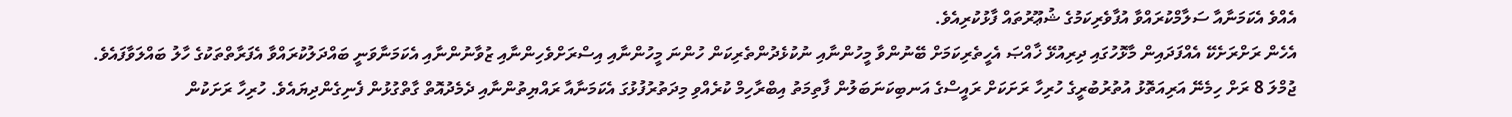އެއްވެ އެކަމަނާއާ ސަލާމްކުރައްވާ އުފާވެރިކަމުގެ ޝުޢޫރުތައް ފާޅުކުރިއެވެ.
އެހެން ރަށްރަށެކޭ އެއްފަދައިން މާޅޮހުގައި ދިރިއުޅޭ ޚާއްޞަ އެހީތެރިކަމަށް ބޭނުންވާ މީހުންނާއި ނުކުޅެދުންތެރިކަން ހުންނަ މީހުންނާއި އިސްރަށްވެހިންނާއި ޒުވާނުންނާއި އެކަމަނާވަނީ ބައްދަލުކުރައްވާ އެފަރާތްތަކުގެ ހާލު ބައްލަވާފައެވެ. ޖުމްލަ 8 ރަށް ހިމެނޭ އަރިއަތޮޅު އުތުރުބުރީގެ ހުރިހާ ރަށަކަށް ރައީސްގެ އަނބިކަނަބަލުން ފާތިމަތު އިބްރާހިމް ކުރެއްވި މިދަތުރުފުޅުގަ އެކަމަނާއާ ރައްޔިތުންނާއި ދެމެދުއޮތް ގާތްގުޅުން ފެނިގެންދިޔައެވެ. ހުރިހާ ރަށަކުން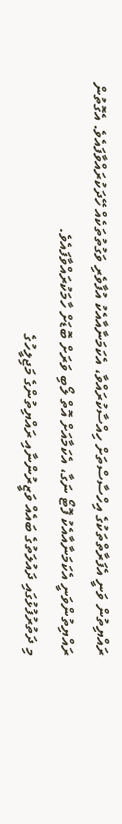ރައްޔިތުން ވަނީ އެފަރާތްތަކުގެ އިހްސާސްތަށް ހިއްސާކުރައްވާ، އެކަމަނާއާއެކު އުފާވެރި ވަގުތުތަކެއް ހޭދަކުރައްވާފައެވެ. އެގޮތުން ރައްޔިތުންވަނީ އެކަމަނާއާއެކު ފޮޓޯ ނަގާ، އެކަމާއަށް އޮތް ލޯބި ވަރަށް ބޮޑަށް ހާމަކުރައްވާފައެވެ.
މި ދަތުރުފުޅުގައި ދައުލަތުގެ ބައެއް ވަޒީރުންނާއި ރައްޔިތުންގެ މަޖިލީހުގެ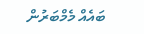ބައެއް މެމްބަރުން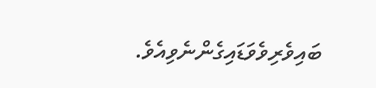ބައިވެރިވެވަޑައިގެންނެވިއެވެ.